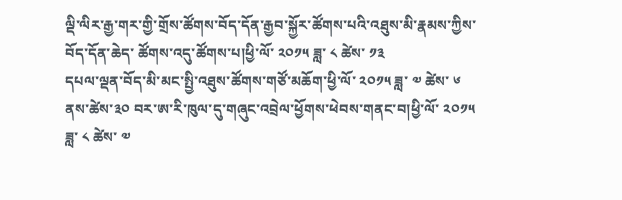ལྡི་ལིར་རྒྱ་གར་གྱི་གྲོས་ཚོགས་བོད་དོན་རྒྱབ་སྐྱོར་ཚོགས་པའི་འཐུས་མི་རྣམས་ཀྱིས་བོད་དོན་ཆེད་ ཚོགས་འདུ་ཚོགས་པ།ཕྱི་ལོ་ ༢༠༡༥ ཟླ་ ༨ ཚེས་ ༡༣
དཔལ་ལྡན་བོད་མི་མང་སྤྱི་འཐུས་ཚོགས་གཙོ་མཆོག་ཕྱི་ལོ་ ༢༠༡༥ ཟླ་ ༧ ཚེས་ ༦ ནས་ཚེས་༣༠ བར་ཨ་རི་ཁུལ་དུ་གཞུང་འབྲེལ་ཕྱོགས་ཕེབས་གནང་བ།ཕྱི་ལོ་ ༢༠༡༥ ཟླ་ ༨ ཚེས་ ༧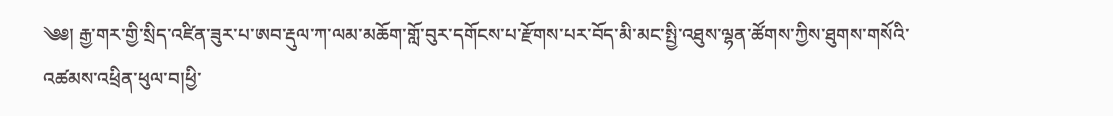༄༅། རྒྱ་གར་གྱི་སྲིད་འཛིན་ཟུར་པ་ཨབ་རྡུལ་ཀ་ལམ་མཆོག་གློ་བུར་དགོངས་པ་རྫོགས་པར་བོད་མི་མང་སྤྱི་འཐུས་ལྷན་ཚོགས་ཀྱིས་ཐུགས་གསོའི་འཚམས་འཕྲིན་ཕུལ་བ།ཕྱི་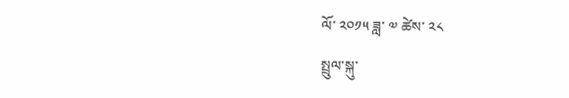ལོ་ ༢༠༡༥ ཟླ་ ༧ ཚེས་ ༢༨
སྤྲུལ་སྐུ་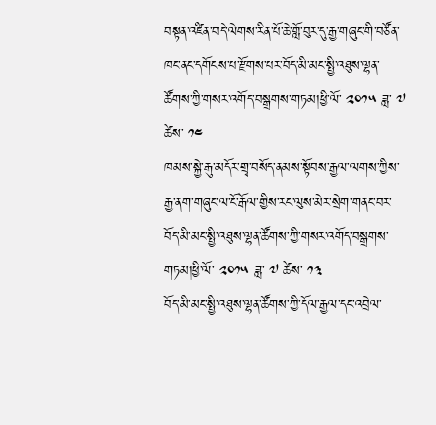བསྟན་འཛིན་བདེ་ལེགས་རིན་པོ་ཆེ་གློ་བུར་དུ་རྒྱ་གཞུང་གི་བཙོན་ཁང་ནང་དགོངས་པ་རྫོགས་པར་བོད་མི་མང་སྤྱི་འཐུས་ལྷན་ཚོགས་ཀྱི་གསར་འགོད་བསྒྲགས་གཏམ།ཕྱི་ལོ་ ༢༠༡༥ ཟླ་ ༧ ཚེས་ ༡༤
ཁམས་སྐྱེ་རྒུ་མདོར་གྲྭ་བསོད་ནམས་སྟོབས་རྒྱལ་ལགས་ཀྱིས་རྒྱ་ནག་གཞུང་ལ་ངོ་རྒོལ་གྱིས་རང་ལུས་མེར་སྲེག་གནང་བར་བོད་མི་མང་སྤྱི་འཐུས་ལྷན་ཚོགས་ཀྱི་གསར་འགོད་བསྒྲགས་གཏམ།ཕྱི་ལོ་ ༢༠༡༥ ཟླ་ ༧ ཚེས་ ༡༣
བོད་མི་མང་སྤྱི་འཐུས་ལྷན་ཚོགས་ཀྱི་དོལ་རྒྱལ་དང་འབྲེལ་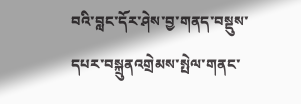བའི་བླང་དོར་ཤེས་བྱ་གནད་བསྡུས་དཔར་བསྐྲུནའགྲེམས་སྤེལ་གནང་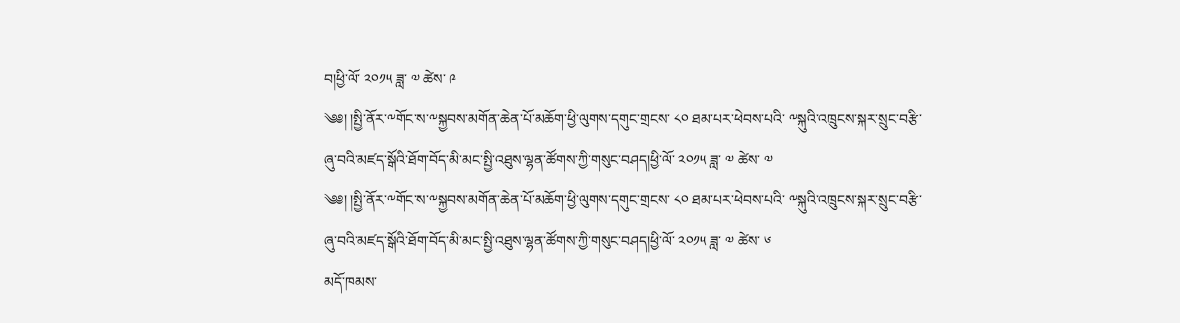བ།ཕྱི་ལོ་ ༢༠༡༥ ཟླ་ ༧ ཚེས་ ༩
༄༅། །སྤྱི་ནོར་༸གོང་ས་༸སྐྱབས་མགོན་ཆེན་པོ་མཆོག་ཕྱི་ལུགས་དགུང་གྲངས་ ༨༠ ཐམ་པར་ཕེབས་པའི་ ༸སྐུའི་འཁྲུངས་སྐར་སྲུང་བརྩི་ཞུ་བའི་མཛད་སྒོའི་ཐོག་བོད་མི་མང་སྤྱི་འཐུས་ལྷན་ཚོགས་ཀྱི་གསུང་བཤད།ཕྱི་ལོ་ ༢༠༡༥ ཟླ་ ༧ ཚེས་ ༧
༄༅། །སྤྱི་ནོར་༸གོང་ས་༸སྐྱབས་མགོན་ཆེན་པོ་མཆོག་ཕྱི་ལུགས་དགུང་གྲངས་ ༨༠ ཐམ་པར་ཕེབས་པའི་ ༸སྐུའི་འཁྲུངས་སྐར་སྲུང་བརྩི་ཞུ་བའི་མཛད་སྒོའི་ཐོག་བོད་མི་མང་སྤྱི་འཐུས་ལྷན་ཚོགས་ཀྱི་གསུང་བཤད།ཕྱི་ལོ་ ༢༠༡༥ ཟླ་ ༧ ཚེས་ ༦
མདོ་ཁམས་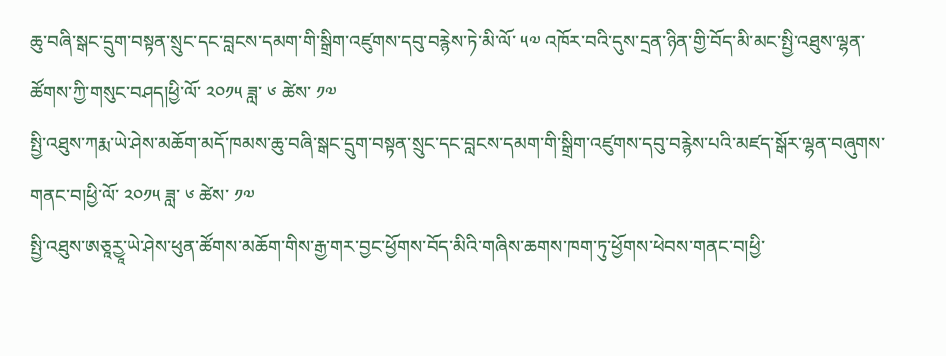ཆུ་བཞི་སྒང་དྲུག་བསྟན་སྲུང་དང་བླངས་དམག་གི་སྒྲིག་འཛུགས་དབུ་བརྙེས་ཏེ་མི་ལོ་ ༥༧ འཁོར་བའི་དུས་དྲན་ཉིན་གྱི་བོད་མི་མང་སྤྱི་འཐུས་ལྷན་ཚོགས་ཀྱི་གསུང་བཤད།ཕྱི་ལོ་ ༢༠༡༥ ཟླ་ ༦ ཚེས་ ༡༧
སྤྱི་འཐུས་ཀརྨ་ཡེ་ཤེས་མཆོག་མདོ་ཁམས་ཆུ་བཞི་སྒང་དྲུག་བསྟན་སྲུང་དང་བླངས་དམག་གི་སྒྲིག་འཛུགས་དབུ་བརྙེས་པའི་མཛད་སྒོར་ལྷན་བཞུགས་གནང་བ།ཕྱི་ལོ་ ༢༠༡༥ ཟླ་ ༦ ཚེས་ ༡༧
སྤྱི་འཐུས་ཨཅཱརྱཱ་ཡེ་ཤེས་ཕུན་ཚོགས་མཆོག་གིས་རྒྱ་གར་བྱང་ཕྱོགས་བོད་མིའི་གཞིས་ཆགས་ཁག་ཏུ་ཕྱོགས་ཕེབས་གནང་བ།ཕྱི་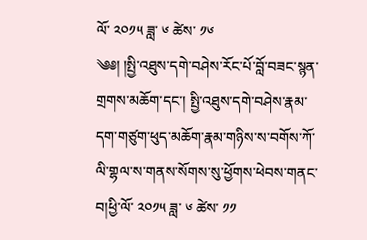ལོ་ ༢༠༡༥ ཟླ་ ༦ ཚེས་ ༡༦
༄༅། །སྤྱི་འཐུས་དགེ་བཤེས་རོང་པོ་བློ་བཟང་སྙན་གྲགས་མཆོག་དང་། སྤྱི་འཐུས་དགེ་བཤེས་རྣམ་དག་གཙུག་ཕུད་མཆོག་རྣམ་གཉིས་ས་བགོས་ཀོ་ལི་གྷལ་ས་གནས་སོགས་སུ་ཕྱོགས་ཕེབས་གནང་བ།ཕྱི་ལོ་ ༢༠༡༥ ཟླ་ ༦ ཚེས་ ༡༡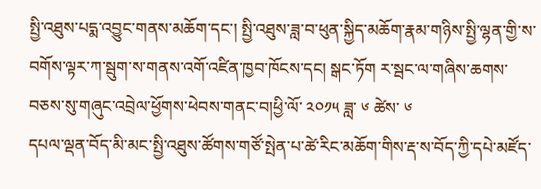སྤྱི་འཐུས་པདྨ་འབྱུང་གནས་མཆོག་དང་། སྤྱི་འཐུས་ཟླ་བ་ཕུན་སྐྱིད་མཆོག་རྣམ་གཉིས་སྤྱི་ལྷན་གྱི་ས་བགོས་ལྟར་ཀ་སྦུག་ས་གནས་འགོ་འཛིན་ཁྱབ་ཁོངས་དང། སྒང་ཏོག ར་སྦང་ལ་གཞིས་ཆགས་བཅས་སུ་གཞུང་འབྲེལ་ཕྱོགས་ཕེབས་གནང་བ།ཕྱི་ལོ་ ༢༠༡༥ ཟླ་ ༦ ཚེས་ ༦
དཔལ་ལྡན་བོད་མི་མང་སྤྱི་འཐུས་ཚོགས་གཙོ་སྤེན་པ་ཚེ་རིང་མཆོག་གིས་རྡ་ས་བོད་ཀྱི་དཔེ་མཛོད་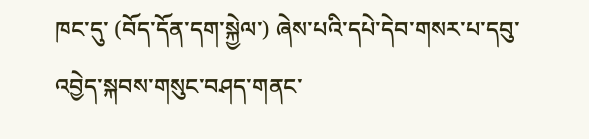ཁང་དུ་ (བོད་དོན་དག་སྐྱེལ་) ཞེས་པའི་དཔེ་དེབ་གསར་པ་དབུ་འབྱེད་སྐབས་གསུང་བཤད་གནང་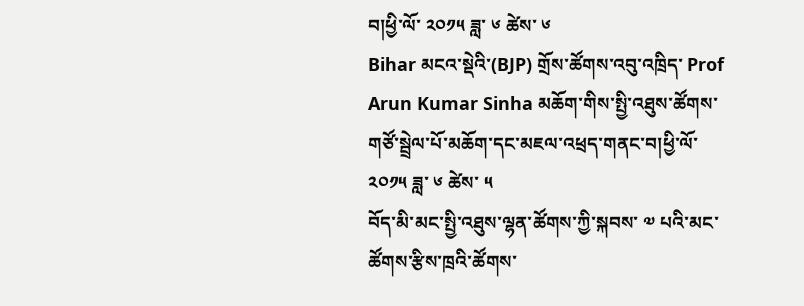བ།ཕྱི་ལོ་ ༢༠༡༥ ཟླ་ ༦ ཚེས་ ༦
Bihar མངའ་སྡེའི་(BJP) གྲོས་ཚོགས་འབུ་འཁྲིད་ Prof Arun Kumar Sinha མཆོག་གིས་སྤྱི་འཐུས་ཚོགས་གཙོ་སྦྲེལ་པོ་མཆོག་དང་མཇལ་འཕྲད་གནང་བ།ཕྱི་ལོ་ ༢༠༡༥ ཟླ་ ༦ ཚེས་ ༥
བོད་མི་མང་སྤྱི་འཐུས་ལྷན་ཚོགས་ཀྱི་སྐབས་ ༧ པའི་མང་ཚོགས་རྩིས་ཁྲའི་ཚོགས་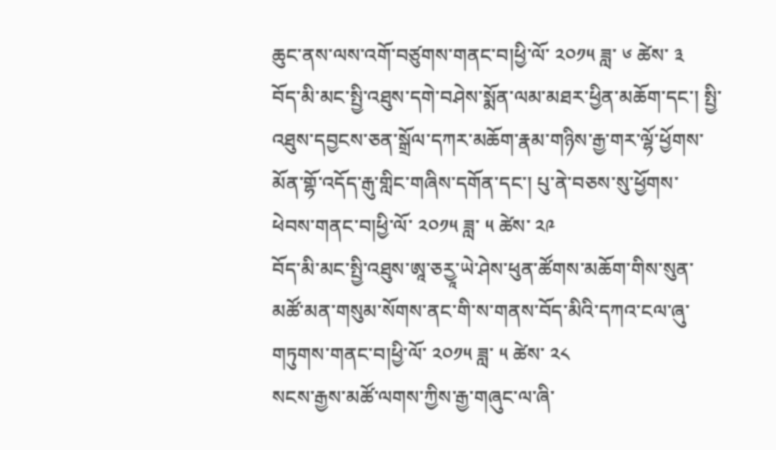ཆུང་ནས་ལས་འགོ་བཙུགས་གནང་བ།ཕྱི་ལོ་ ༢༠༡༥ ཟླ་ ༦ ཚེས་ ༣
བོད་མི་མང་སྤྱི་འཐུས་དགེ་བཤེས་སྨོན་ལམ་མཐར་ཕྱིན་མཆོག་དང་། སྤྱི་འཐུས་དབྱངས་ཅན་སྒྲོལ་དཀར་མཆོག་རྣམ་གཉིས་རྒྱ་གར་ལྷོ་ཕྱོགས་མོན་གྷོ་འདོད་རྒུ་གླིང་གཞིས་དགོན་དང་། པུ་ནེ་བཅས་སུ་ཕྱོགས་ཕེབས་གནང་བ།ཕྱི་ལོ་ ༢༠༡༥ ཟླ་ ༥ ཚེས་ ༢༩
བོད་མི་མང་སྤྱི་འཐུས་ཨཱ་ཅརྱཱ་ཡེ་ཤེས་ཕུན་ཚོགས་མཆོག་གིས་སུན་མཚོ་མན་གསུམ་སོགས་ནང་གི་ས་གནས་བོད་མིའི་དཀའ་ངལ་ཞུ་གཏུགས་གནང་བ།ཕྱི་ལོ་ ༢༠༡༥ ཟླ་ ༥ ཚེས་ ༢༨
སངས་རྒྱས་མཚོ་ལགས་ཀྱིས་རྒྱ་གཞུང་ལ་ཞི་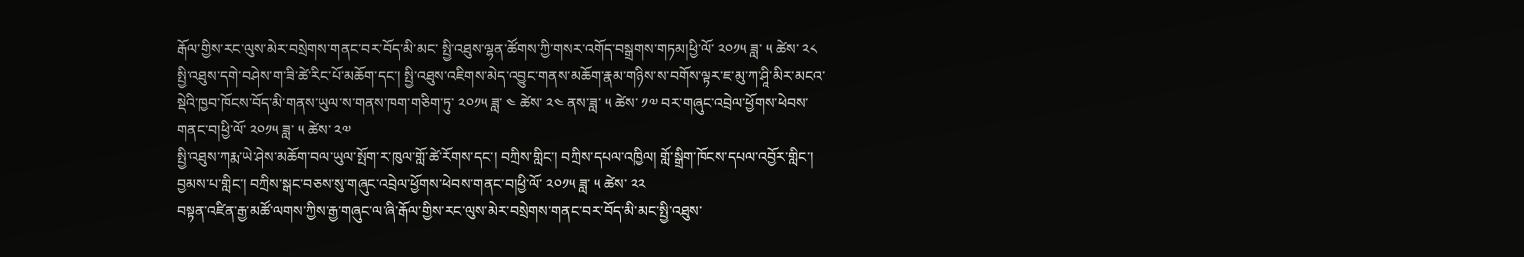རྒོལ་གྱིས་རང་ལུས་མེར་བསྲེགས་གནང་བར་བོད་མི་མང་ སྤྱི་འཐུས་ལྷན་ཚོགས་ཀྱི་གསར་འགོད་བསྒྲགས་གཏམ།ཕྱི་ལོ་ ༢༠༡༥ ཟླ་ ༥ ཚེས་ ༢༨
སྤྱི་འཐུས་དགེ་བཤེས་ག་ཟི་ཚེ་རིང་པོ་མཆོག་དང་། སྤྱི་འཐུས་འཇིགས་མེད་འབྱུང་གནས་མཆོག་རྣམ་གཉིས་ས་བགོས་ལྟར་ཇ་མུ་ཀ་ཤཱི་མིར་མངའ་སྡེའི་ཁྱབ་ཁོངས་བོད་མི་གནས་ཡུལ་ས་གནས་ཁག་གཅིག་ཏུ་ ༢༠༡༥ ཟླ་ ༤ ཚེས་ ༢༤ ནས་ཟླ་ ༥ ཚེས་ ༡༧ བར་གཞུང་འབྲེལ་ཕྱོགས་ཕེབས་གནང་བ།ཕྱི་ལོ་ ༢༠༡༥ ཟླ་ ༥ ཚེས་ ༢༧
སྤྱི་འཐུས་ཀརྨ་ཡེ་ཤེས་མཆོག་བལ་ཡུལ་སྤོག་ར་ཁུལ་གློ་ཚེ་རོགས་དང་། བཀྲིས་གླིང་། བཀྲིས་དཔལ་འཁྱིལ། གློ་སྒྲིག་ཁོངས་དཔལ་འབྱོར་གླིང་། བྱམས་པ་གླིང་། བཀྲིས་སྒང་བཅས་སུ་གཞུང་འབྲེལ་ཕྱོགས་ཕེབས་གནང་བ།ཕྱི་ལོ་ ༢༠༡༥ ཟླ་ ༥ ཚེས་ ༢༢
བསྟན་འཛིན་རྒྱ་མཚོ་ལགས་ཀྱིས་རྒྱ་གཞུང་ལ་ཞི་རྒོལ་གྱིས་རང་ལུས་མེར་བསྲེགས་གནང་བར་བོད་མི་མང་སྤྱི་འཐུས་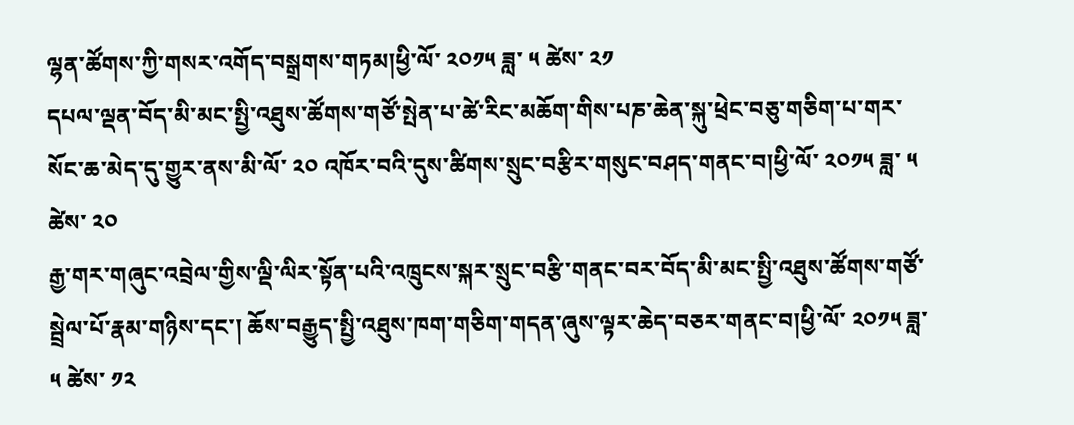ལྷན་ཚོགས་ཀྱི་གསར་འགོད་བསྒྲགས་གཏམ།ཕྱི་ལོ་ ༢༠༡༥ ཟླ་ ༥ ཚེས་ ༢༡
དཔལ་ལྡན་བོད་མི་མང་སྤྱི་འཐུས་ཚོགས་གཙོ་སྤེན་པ་ཚེ་རིང་མཆོག་གིས་པཎ་ཆེན་སྐུ་ཕྲེང་བཅུ་གཅིག་པ་གར་སོང་ཆ་མེད་དུ་གྱུར་ནས་མི་ལོ་ ༢༠ འཁོར་བའི་དུས་ཚིགས་སྲུང་བརྩིར་གསུང་བཤད་གནང་བ།ཕྱི་ལོ་ ༢༠༡༥ ཟླ་ ༥ ཚེས་ ༢༠
རྒྱ་གར་གཞུང་འབྲེལ་གྱིས་ལྡི་ལིར་སྟོན་པའི་འཁྲུངས་སྐར་སྲུང་བརྩི་གནང་བར་བོད་མི་མང་སྤྱི་འཐུས་ཚོགས་གཙོ་སྦྲེལ་པོ་རྣམ་གཉིས་དང་། ཆོས་བརྒྱུད་སྤྱི་འཐུས་ཁག་གཅིག་གདན་ཞུས་ལྟར་ཆེད་བཅར་གནང་བ།ཕྱི་ལོ་ ༢༠༡༥ ཟླ་ ༥ ཚེས་ ༡༢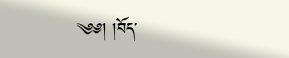༄༅། །བོད་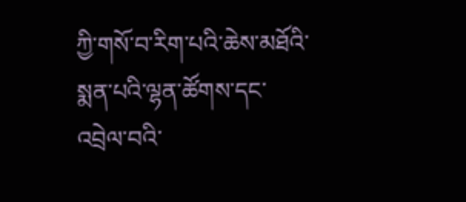ཀྱི་གསོ་བ་རིག་པའི་ཆེས་མཐོའི་སྨན་པའི་ལྷན་ཚོགས་དང་འབྲེལ་བའི་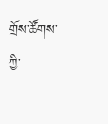གྲོས་ཚོགས་ཀྱི་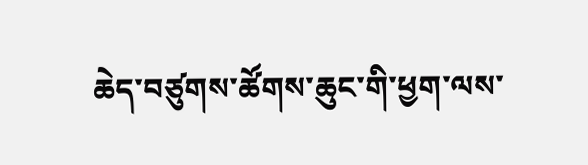ཆེད་བཙུགས་ཚོགས་ཆུང་གི་ཕྱག་ལས་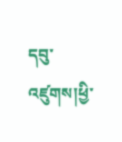དབུ་འཛུགས།ཕྱི་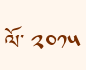ལོ་ ༢༠༡༥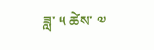ཟླ་ ༥ ཚེས་ ༧